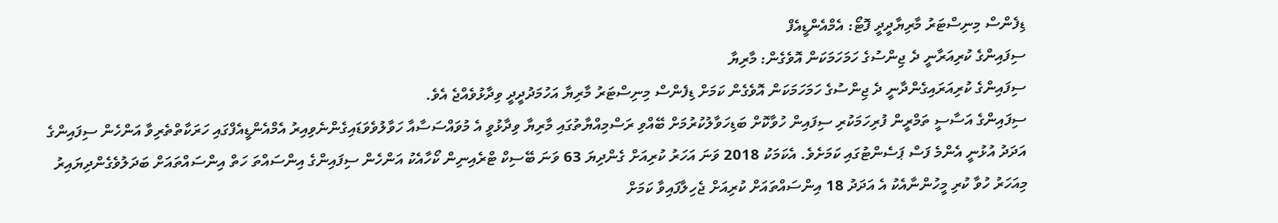ޑިފެންސް މިނިސްޓަރު މާރިޔާދީދީ ފޮޓޯ: އެމްއެންޑީއެފް
ސިފައިންގެ ކުރިއަރާނީ ދެ ޖިންސުގެ ހަމަހަމަކަން އޮވެގެން: މާރިޔާ
ސިފައިންގެ ކުރިއަރައިގެންދާނީ ދެ ޖިންސުގެ ހަމަހަމަކަން އޮވެގެން ކަމަށް ޑިފެންސް މިނިސްޓަރު މާރިޔާ އަހުމަދުދީދީ ވިދާޅުވެއްޖެ އެވެ.
ސިފައިންގެ އަސާސީ ތަމްރީން ފުރިހަމަކުރި ސިފައިން ހުވާކޮށް ބަޑިހަވާލުކުރުމަށް ބޭއްވި ރަސްމިއްޔާތުގައި މާރިޔާ ވިދާޅުވީ އެ މުވައްސަސާއާ ހަވާލުވެވަޑައިގެންނެވިއިރު އެމްއެންޑީއެފްގައި ހަރަކާތްތެރިވާ އަންހެން ސިފައިންގެ އަދަދު އުޅުނީ އެންމެ ފަސް ޕަސެންޓުގައި ކަމަށެވެ. އެކަމަކު 2018 ވަނަ އަހަރު ކުރިއަށް ގެންދިޔަ 63 ވަނަ ބޭސިކް ޓްރެއިނިން ކޯހާއެކު އަންހެން ސިފައިންގެ އިންސައްތަ ހަތް އިންސައްތައަށް ބަދަލުވެގެންދިޔައިރު މިއަހަރު ހުވާ ކުރި މީހުންނާއެކު އެ އަދަދު 18 އިންސައްތައަށް ކުރިއަށް ޖެހިލާފައިވާ ކަމަށް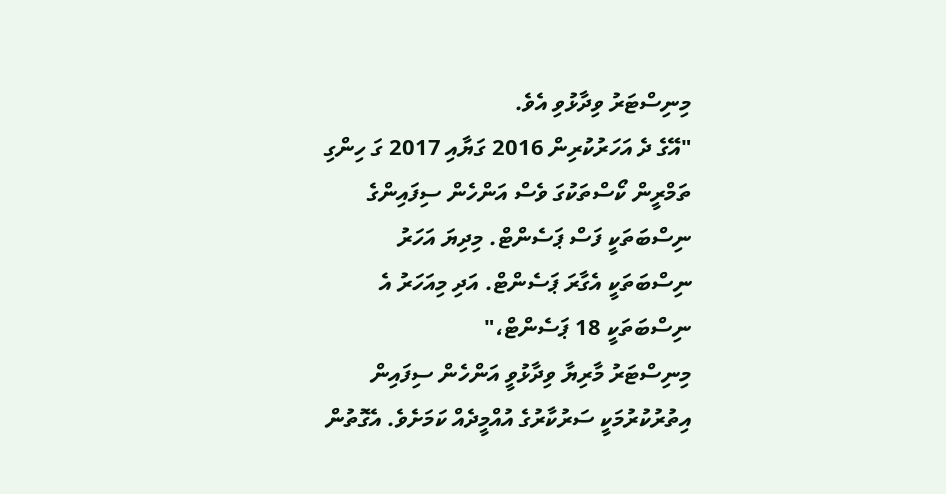މިނިސްޓަރު ވިދާޅުވި އެވެ.
"އޭގެ ދެ އަހަރުކުރިން 2016 ގަޔާއި 2017 ގަ ހިންގި ތަމްރީން ކޯސްތަކުގަ ވެސް އަންހެން ސިފައިންގެ ނިސްބަތަކީ ފަސް ޕަސެންޓް. މިދިޔަ އަހަރު ނިސްބަތަކީ އެގާރަ ޕަސެންޓް. އަދި މިއަހަރު އެ ނިސްބަތަކީ 18 ޕަސެންޓް،"
މިނިސްޓަރު މާރިޔާ ވިދާޅުވީ އަންހެން ސިފައިން އިތުރުކުރުމަކީ ސަރުކާރުގެ އުއްމީދެއް ކަމަށެވެ. އެގޮތުން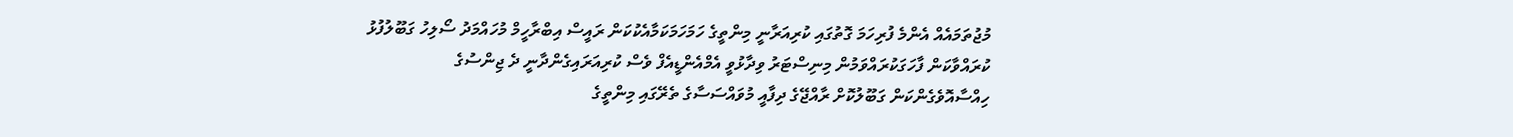މުޖުތަމައެއް އެންމެ ފުރިހަމަ ގޮތުގައި ކުރިއަރާނީ މިންތީގެ ހަމަހަމަކަމާއެކުކަން ރައީސް އިބްރާހީމް މުހައްމަދު ސޯލިހު ގަބޫލުފުޅު ކުރައްވާކަން ފާހަގަކުރައްވަމުން މިނިސްޓަރު ވިދާޅުވީ އެމްއެންޑީއެފް ވެސް ކުރިއަރައިގެންދާނީ ދެ ޖިންސުގެ ހިއްސާއޮވެގެންކަން ގަބޫލުކޮށް ރާއްޖޭގެ ދިފާއީ މުވައްސަސާގެ ތެރޭގައި މިންތީގެ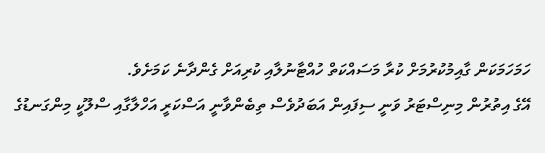ހަމަހަމަކަން ގާއިމުކުރުމަށް ކުރާ މަސައްކަތް ހުއްޓާނުލާއި ކުރިއަށް ގެންދާނެ ކަމަށެވެ.
އޭގެ އިތުރުން މިނިސްޓަރު ވަނީ ސިފައިން އަބަދުވެސް ތިބެންވާނީ އަސްކަރީ އަހްލާގާއި ސްލޫކީ މިންގަނޑުގެ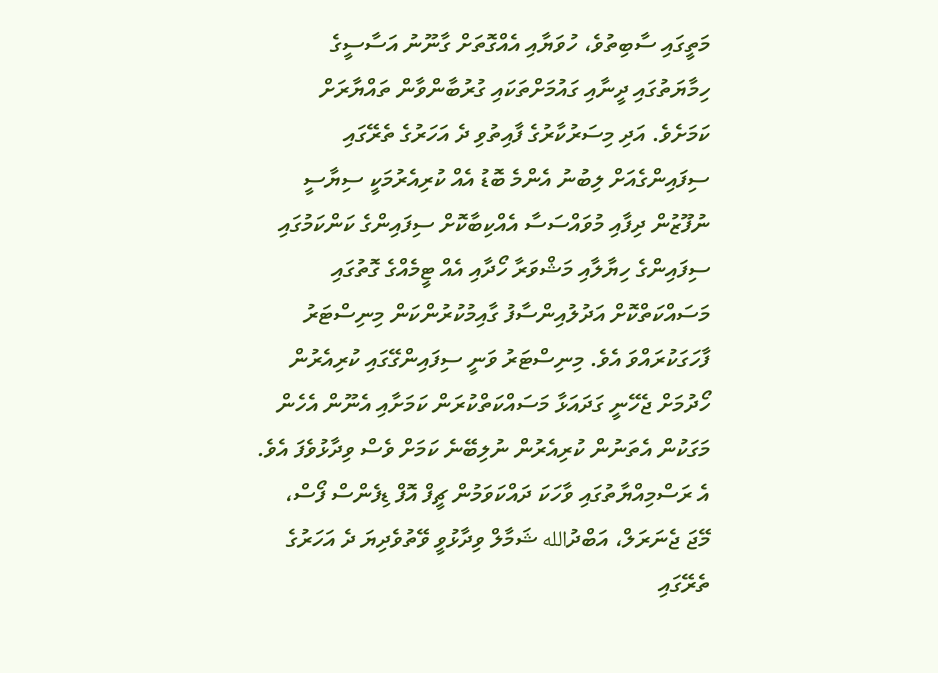މަތީގައި ސާބިތުވެ، ހުވަޔާއި އެއްގޮތަށް ގާނޫނު އަސާސީގެ ހިމާޔަތުގައި ދީނާއި ގައުމަށްތަކައި ގުރުބާންވާން ތައްޔާރަށް ކަމަށެވެ. އަދި މިސަރުކާރުގެ ފާއިތުވި ދެ އަހަރުގެ ތެރޭގައި ސިފައިންގެއަށް ލިބުނު އެންމެ ބޮޑު އެއް ކުރިއެރުމަކީ ސިޔާސީ ނުފޫޒުން ދިފާއި މުވައްސަސާ އެއްކިބާކޮށް ސިފައިންގެ ކަންކަމުގައި ސިފައިންގެ ހިޔާލާއި މަޝްވަރާ ހޯދާއި އެއް ޓީމެއްގެ ގޮތުގައި މަސައްކަތްކޮށް އަދުލުއިންސާފު ގާއިމުކުރުންކަން މިނިސްޓަރު ފާހަގަކުރައްވަ އެވެ. މިނިސްޓަރު ވަނީ ސިފައިންގޭގައި ކުރިއެރުން ހޯދުމަށް ޖެހޭނީ ގަދައަޅާ މަސައްކަތްކުރަން ކަމަށާއި އެނޫން އެހެން މަގަކުން އެތަނުން ކުރިއެރުން ނުލިބޭނެ ކަމަށް ވެސް ވިދާޅުވެފަ އެވެ.
އެ ރަސްމިއްޔާތުގައި ވާހަކަ ދައްކަވަމުން ޗީފް އޮފް ޑިފެންސް ފޯސް، މޭޖަ ޖެނަރަލް، އަބްދުالله ޝަމާލް ވިދާޅުވީ ވޭތުވެދިޔަ ދެ އަހަރުގެ ތެރޭގައި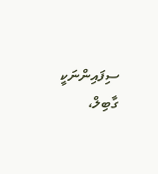ސިފައިންނަކީ ގާބިލް،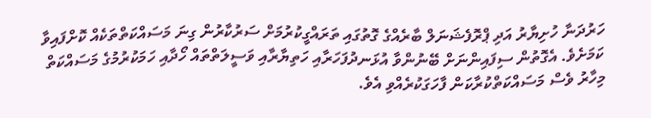ހަރުދަނާ ހުށިޔާރު އަދި ޕްރޮފެޝަނަލް ބާރެއްގެ ގޮތުގައި ތަރައްގީކުރުމަށް ސަރުކާރުން ގިނަ މަސައްކަތްތަކެއް ކޮށްފައިވާ ކަމަށެވެ. އެގޮތުން ސިފައިންނަށް ބޭނުންވާ އުޅަނދުފަހަރާއި ހަތިޔާރާއި ވަސީލަތްތައް ހޯދާއި ހަމަކުރުމުގެ މަސައްކަތް މިހާރު ވެސް މަސައްކަތްކުރާކަން ފާހަގަކުރެއްވި އެވެ.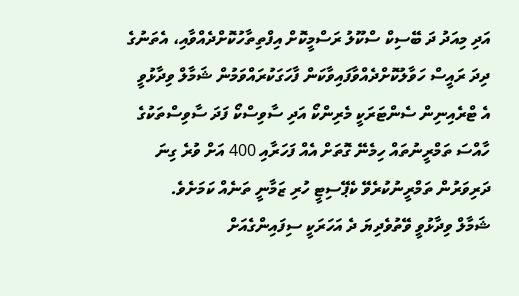އަދި މިއަދު ދަ ބޭސިކް ސްކޫލު ރަސްމީކޮށް އިފްތިތާހުކޮށްދެއްވާއި، އެތަނުގެ ދިދަ ރައީސް ހަވާލުކޮށްދެއްވާފައިވާކަން ފާހަގަކުރައްވަމުން ޝަމާލް ވިދާޅުވީ އެ ޓްރެއިނިން ސެންޓަރަކީ މެރިންކޯ އަދި ސާވިސްކޯ ފަދަ ސާވިސްތަކުގެ ހާއްސަ ތަމްރީނުތައް ހިމެނޭ ގޮތަށް އެއް ފަހަރާއި 400 އަށް ވުރެ ގިނަ ދަރިވަރުން ތަމްރީނުކުރެވޭ ކެޕޭސިޓީ ހުރި ޒަމާނީ ތަނެއް ކަމަށެވެ.
ޝަމާލް ވިދާޅުވީ ވޭތުވެދިޔަ ދެ އަހަރަކީ ސިފައިންގެއަށް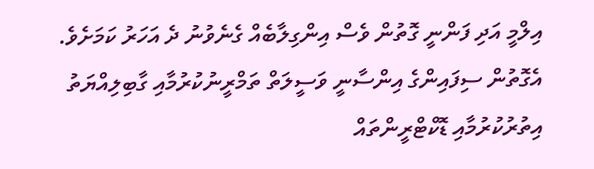އިލްމީ އަދި ފަންނީ ގޮތުން ވެސް އިންގިލާބެއް ގެނެވުނު ދެ އަހަރު ކަމަށެވެ. އެގޮތުން ސިފައިންގެ އިންސާނީ ވަސީލަތް ތަމްރީނުކުރުމާއި ގާބިލިއްޔަތު އިތުރުކުރުމާއި ޑޮކްޓްރީންތައް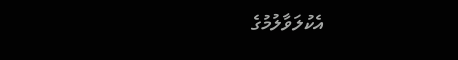އެކުލަވާލުމުގެ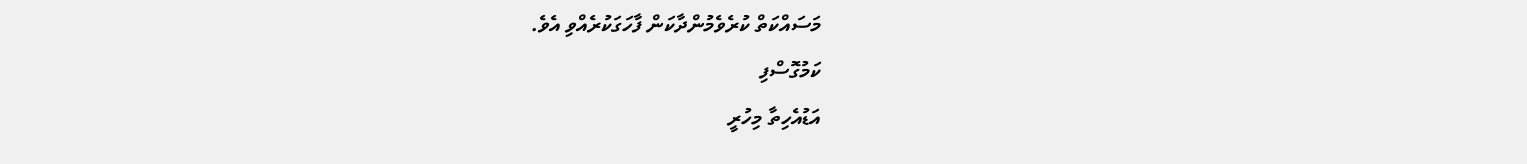މަސައްކަތް ކުރެވެމުންދާކަން ފާހަގަކުރެއްވި އެވެ.
ކަމުގޮސްފި
އަޑުއެހިތާ މިހުރީ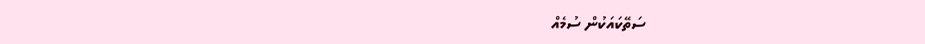ސަތޭކައަކުން ސުމެއް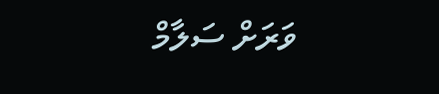ވަރަށް ސަލާމް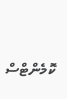ކޮމެންޓްސް